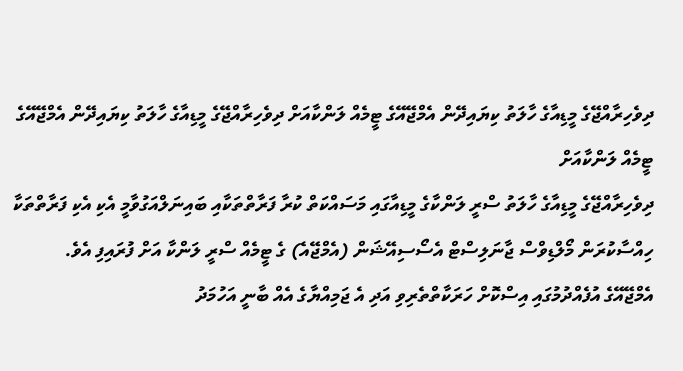ދިވެހިރާއްޖޭގެ މީޑިއާގެ ހާލަތު ކިޔައިދޭން އެމްޖޭއޭގެ ޓީމެއް ލަންކާއަށް ދިވެހިރާއްޖޭގެ މީޑިއާގެ ހާލަތު ކިޔައިދޭން އެމްޖޭއޭގެ ޓީމެއް ލަންކާއަށް
ދިވެހިރާއްޖޭގެ މީޑިއާގެ ހާލަތު ސްރީ ލަންކާގެ މީޑިއާގައި މަސައްކަތް ކުރާ ފަރާތްތަކާއި ބައިނަލްއަގުވާމީ އެކި އެކި ފަރާތްތަކާ ހިއްސާކުރަން މޯލްޑިވްސް ޖާނަލިސްޓް އެސޯސިއޭޝަން (އެމްޖޭއެ) ގެ ޓީމެއް ސްރީ ލަންކާ އަށް ފުރައިފި އެވެ.
އެމްޖޭއޭގެ އުފެއްދުމުގައި އިސްކޮށް ހަރަކާތްތެރިވި އަދި އެ ޖަމިއްޔާގެ އެއް ބާނީ އަހުމަދު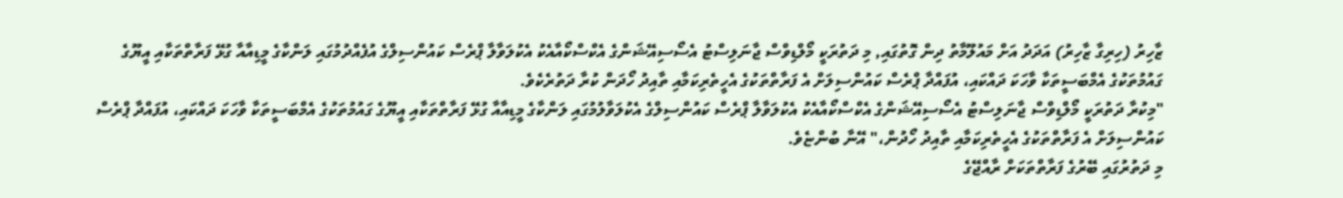ޒާހިރު (ހިރިގާ ޒާހިރު) އަދަދު އަށް މައުލޫމާތު ދިން ގޮތުގައި, މި ދަތުރަކީ މޯލްޑިވްސް ޖާނަލިސްޓު އެސޯސިއޭޝަންގެ އެކްސްކޯއާއެކު އެކުލަވާލާ ޕްރެސް ކައުންސިލްގެ އުފެއްދުމުގައި ލަންކާގެ މީޑިއާއާ ގުޅޭ ފަރާތްތަކާއި އީޔޫގެ ގައުމުތަކުގެ އެމްބަސީތަކާ ވާހަކަ ދައްކައި، އުފައްދާ ޕްރެސް ކައުންސިލަށް އެ ފަރާތްތަކުގެ އެހީތެރިކަމާއި ތާއިދު ހޯދަން ކުރާ ދަތުރެކެވެ.
"މިކުރާ ދަތުރަކީ މޯލްޑިވްސް ޖާނަލިސްޓު އެސޯސިއޭޝަންގެ އެކްސްކޯއާއެކު އެކުލަވާލާ ޕްރެސް ކައުންސިލްގެ އެކުލަވާލުމުގައި ލަންކާގެ މީޑިއާއާ ގުޅޭ ފަރާތްތަކާއި އީޔޫގެ ގައުމުތަކުގެ އެމްބަސީތަކާ ވާހަކަ ދައްކައި، އުފައްދާ ޕްރެސް ކައުންސިލަށް އެ ފަރާތްތަކުގެ އެހީތެރިކަމާއި ތާއިދު ހޯދުން،" އޭނާ ބުންޏެވެ.
މި ދަތުރުގައި ބޭރުގެ ފަރާތްތަކަށް ރާއްޖޭގެ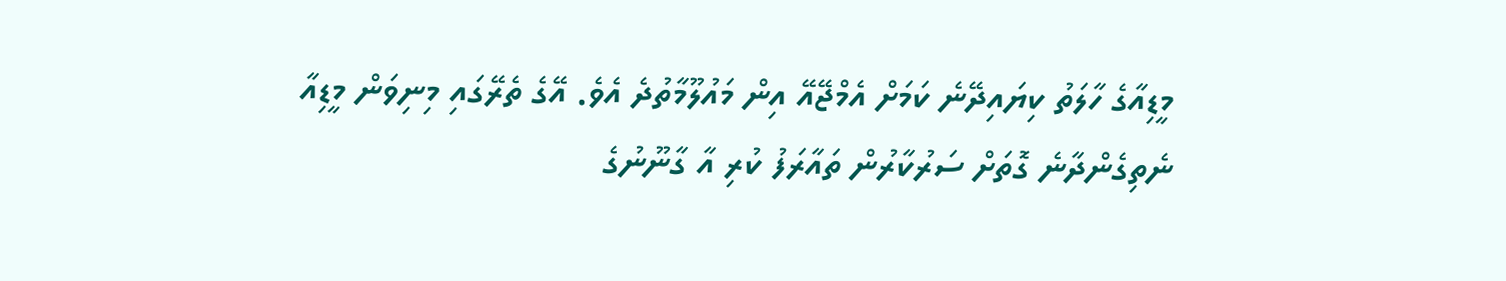މީޑިއާގެ ހާލަތު ކިޔައިދޭނެ ކަމަށް އެމްޖޭއޭ އިން މައުލޫމާތުދެ އެވެ. އޭގެ ތެރޭގައި މިނިވަން މީޑިއާ ނެތިގެންދާނެ ގޮތަށް ސަރުކާރުން ތައާރަފު ކުރި އާ ގާނޫނުގެ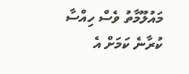މައުލޫމާތު ވެސް ހިއްސާ ކުރާނެ ކަމަށް އެ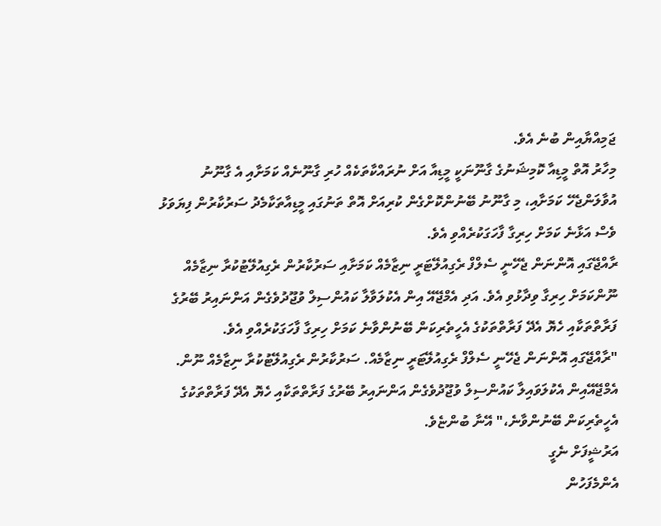ޖަމިއްޔާއިން ބުނެ އެވެ.
މިހާރު އޮތް މީޑިއާ ކޮމިޝަނުގެ ގާނޫނަކީ މީޑިއާ އަށް ނުރައްކާތަކެއް ހުރި ގާނޫނެއް ކަމަށާއި އެ ގާނޫނު އުވާލަންޖެހޭ ކަމަށާއި، މި ގާނޫނު ބޭނުންކޮށްގެން ކުރިއަށް އޮތް ތަނުގައި މީޑިއާތަކާމެދު ސަރުކާރުން ފިޔަވަޅު ވެސް އަޅާނެ ކަމަށް ހިރިގާ ފާހަގަކުރެއްވި އެވެ.
ރާއްޖޭގައި އޮންނަން ޖެހޭނީ ސެލްފް ރެގިއުލޭޓަރީ ނިޒާމެއް ކަމަށާއި ސަރުކާރުން ރެގިއުލޭޓުކުރާ ނިޒާމެއް ނޫންކަމަށް ހިރިގާ ވިދާޅުވި އެވެ. އަދި އެމްޖޭއޭ އިން އެކުލަވާލާ ކައުންސިލް ވުޖޫދުވެގެން އަންނައިރު ބޭރުގެ ފަރާތްތަކާއި ހެޔޮ އެދޭ ފަރާތްތަކުގެ އެހީތެރިކަން ބޭނުންވާނެ ކަމަށް ހިރިގާ ފާހަގަކުރެއްވި އެވެ.
"ރާއްޖޭގައި އޮންނަން ޖެހޭނީ ސެލްފް ރެގިއުލޭޓަރީ ނިޒާމެއް. ސަރުކާރުން ރެގިއުލޭޓުކުރާ ނިޒާމެއް ނޫން. އެމްޖޭއޭއިން އެކުލަވައިލާ ކައުންސިލް ވުޖޫދުވެގެން އަންނައިރު ބޭރުގެ ފަރާތްތަކާއި ހެޔޮ އެދޭ ފަރާތްތަކުގެ އެހީތެރިކަން ބޭނުންވާނެ،" އޭނާ ބުންޏެވެ.
އަރުޝީފަށް ނެގީ
އެންމެފަހުން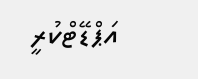އަޕްޑޭޓްކުރީ